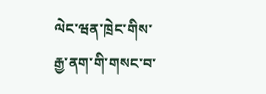ལེང་ཝན་ཁྲེང་གིས་རྒྱ་ནག་གི་གསང་བ་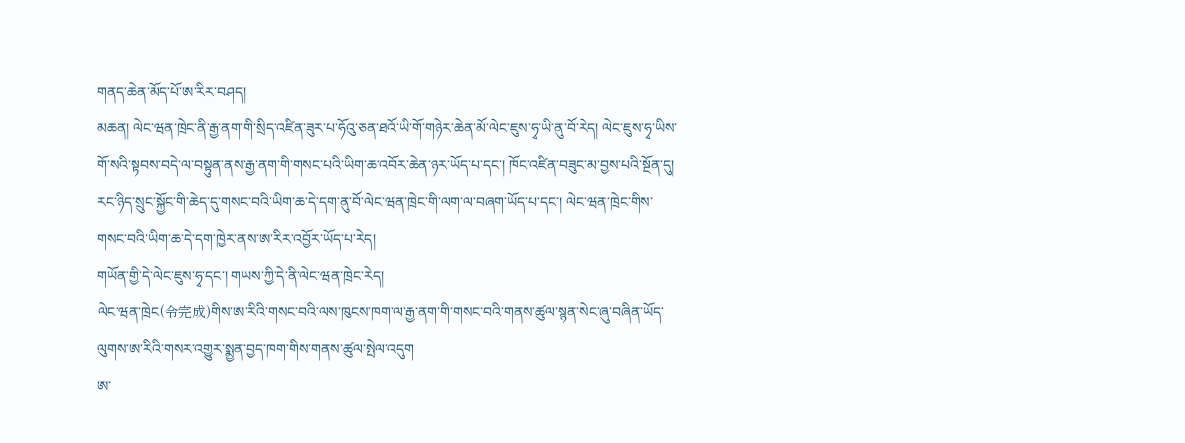གནད་ཆེན་མོད་པོ་ཨ་རིར་བཤད།
མཆན། ལེང་ཝན་ཁྲེང་ནི་རྒྱ་ནག་གི་སྲིད་འཛིན་ཟུར་པ་ཧོའུ་ཅན་ཐའོ་ཡི་གོ་གཉེར་ཆེན་མོ་ལེང་ཇུས་ཧྭ་ཡི་ནུ་བོ་རེད། ལེང་ཇུས་ཧྭ་ཡིས་གོ་སའི་སྟབས་བདེ་ལ་བསྟུན་ནས་རྒྱ་ནག་གི་གསང་པའི་ཡིག་ཆ་འབོར་ཆེན་ཉར་ཡོད་པ་དང་། ཁོང་འཛིན་བཟུང་མ་བྱས་པའི་སྔོན་དུ། རང་ཉིད་སྲུང་སྐྱོང་གི་ཆེད་དུ་གསང་བའི་ཡིག་ཆ་དེ་དག་ནུ་བོ་ལེང་ཝན་ཁྲེང་གི་ལག་ལ་བཞག་ཡོད་པ་དང་། ལེང་ཝན་ཁྲེང་གིས་གསང་བའི་ཡིག་ཆ་དེ་དག་ཁྱེར་ནས་ཨ་རིར་འབྱོར་ཡོད་པ་རེད།
གཡོན་གྱི་དེ་ལེང་ཇུས་ཧྭ་དང་། གཡས་ཀྱི་དེ་ནི་ལེང་ཝན་ཁྲེང་རེད།
ལེང་ཝན་ཁྲེང(令完成)གིས་ཨ་རིའི་གསང་བའི་ལས་ཁུངས་ཁག་ལ་རྒྱ་ནག་གི་གསང་བའི་གནས་ཚུལ་སྙན་སེང་ཞུ་བཞིན་ཡོད་ལུགས་ཨ་རིའི་གསར་འགྱུར་སྨྱན་བྱད་ཁག་གིས་གནས་ཚུལ་སྤེལ་འདུག
ཨ་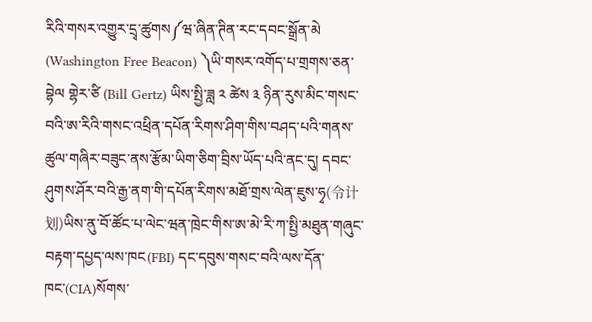རིའི་གསར་འགྱུར་དྲྭ་ཚུགས༼ཝ་ཞིན་ཊིན་རང་དབང་སྒྲོན་མེ (Washington Free Beacon) ༽ཡི་གསར་འགོད་པ་གྲགས་ཅན་བྷེལ གྷེར་ཙི (Bill Gertz) ཡིས་སྤྱི་ཟླ ༢ ཚེས ༣ ཉིན་རུས་མིང་གསང་བའི་ཨ་རིའི་གསང་འཕྲིན་དཔོན་རིགས་ཤིག་གིས་བཤད་པའི་གནས་ཚུལ་གཞིར་བཟུང་ནས་རྩོམ་ཡིག་ཅིག་བྲིས་ཡོད་པའི་ནང་དུ། དབང་ཤུགས་ཤོར་བའི་རྒྱ་ནག་གི་དཔོན་རིགས་མཐོ་གྲས་ལེན་ཇུས་ཧྭ(令计划)ཡིས་ནུ་བོ་ཚོང་པ་ལེང་ཝན་ཁྲེང་གིས་ཨ་མེ་རི་ཀ་སྤྱི་མཐུན་གཞུང་བརྟག་དཔྱད་ལས་ཁང(FBI) དང་དབུས་གསང་བའི་ལས་དོན་ཁང་(CIA)སོགས་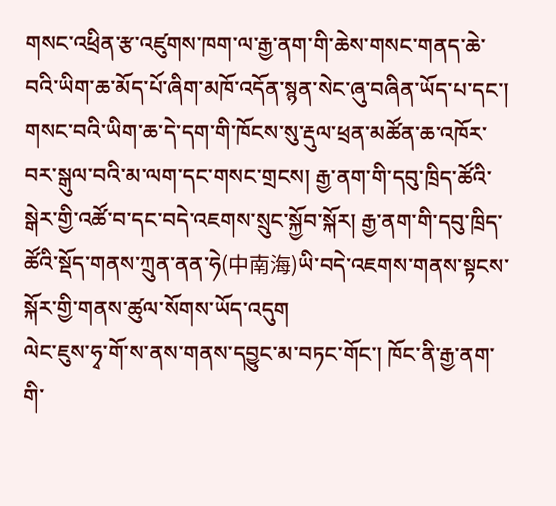གསང་འཕྲིན་རྩ་འཛུགས་ཁག་ལ་རྒྱ་ནག་གི་ཆེས་གསང་གནད་ཆེ་བའི་ཡིག་ཆ་མོད་པོ་ཞིག་མཁོ་འདོན་སྙན་སེང་ཞུ་བཞིན་ཡོད་པ་དང་། གསང་བའི་ཡིག་ཆ་དེ་དག་གི་ཁོངས་སུ་རྡུལ་ཕྲན་མཚོན་ཆ་འཁོར་བར་སྒུལ་བའི་མ་ལག་དང་གསང་གྲངས། རྒྱ་ནག་གི་དབུ་ཁྲིད་ཚོའི་སྒེར་གྱི་འཚོ་བ་དང་བདེ་འཇགས་སྲུང་སྐྱོབ་སྐོར། རྒྱ་ནག་གི་དབུ་ཁྲིད་ཚོའི་སྡོད་གནས་ཀྲུན་ནན་ཧེ(中南海)ཡི་བདེ་འཇགས་གནས་སྟངས་སྐོར་གྱི་གནས་ཚུལ་སོགས་ཡོད་འདུག
ལེང་ཇུས་ཧྭ་གོ་ས་ནས་གནས་དབྱུང་མ་བཏང་གོང་། ཁོང་ནི་རྒྱ་ནག་གི་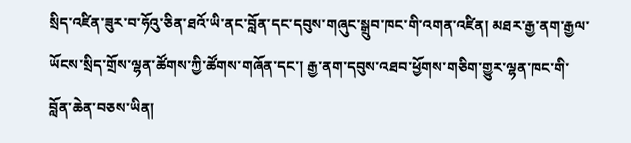སྲིད་འཛིན་ཟུར་བ་ཧོའུ་ཅིན་ཐའོ་ཡི་ནང་བློན་དང་དབུས་གཞུང་སྒྲུབ་ཁང་གི་འགན་འཛིན། མཐར་རྒྱ་ནག་རྒྱལ་ཡོངས་སྲིད་གྲོས་ལྷན་ཚོགས་ཀྱི་ཚོགས་གཞོན་དང་། རྒྱ་ནག་དབུས་འཐབ་ཕྱོགས་གཅིག་གྱུར་ལྷན་ཁང་གི་བློན་ཆེན་བཅས་ཡིན།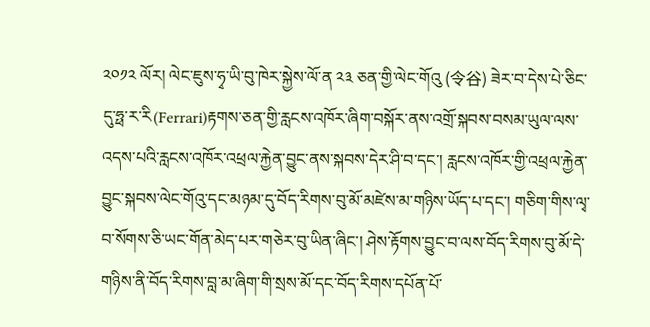༢༠༡༢ ལོར། ལེང་ཇུས་ཧྭ་ཡི་བུ་ཁེར་སྐྱེས་ལོ་ན ༢༣ ཅན་གྱི་ལེང་གོའུ (令谷) ཟེར་བ་དེས་པེ་ཅིང་དུ་ཧྥ་ར་རི(Ferrari)རྟགས་ཅན་གྱི་རླངས་འཁོར་ཞིག་བསྐོར་ནས་འགྲོ་སྐབས་བསམ་ཡུལ་ལས་འདས་པའི་རླངས་འཁོར་འཕྲལ་རྐྱེན་བྱུང་ནས་སྐབས་དེར་ཤི་བ་དང་། རླངས་འཁོར་གྱི་འཕྲལ་རྐྱེན་བྱུང་སྐབས་ལེང་གོའུ་དང་མཉམ་དུ་བོད་རིགས་བུ་མོ་མཛེས་མ་གཉིས་ཡོད་པ་དང་། གཅིག་གིས་ལྭ་བ་སོགས་ཅི་ཡང་གོན་མེད་པར་གཅེར་བུ་ཡིན་ཞིང་། ཤེས་རྟོགས་བྱུང་བ་ལས་བོད་རིགས་བུ་མོ་དེ་གཉིས་ནི་བོད་རིགས་བླ་མ་ཞིག་གི་སྲས་མོ་དང་བོད་རིགས་དཔོན་པོ་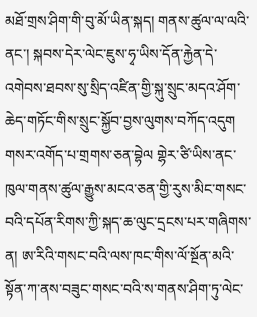མཐོ་གྲས་ཤིག་གི་བུ་མོ་ཡིན་སྐད། གནས་ཚུལ་ལ་ལའི་ནང་། སྐབས་དེར་ལེང་ཇུས་ཧྭ་ཡིས་དོན་རྐྱེན་དེ་འགེབས་ཐབས་སུ་སྲིད་འཛིན་གྱི་སྐུ་སྲུང་མདའ་ཤོག་ཆེད་གཏོང་གིས་སྲུང་སྐྱོབ་བྱས་ལུགས་བཀོད་འདུག
གསར་འགོད་པ་གྲགས་ཅན་བྷེལ གྷེར་ཙི་ཡིས་ནང་ཁུལ་གནས་ཚུལ་རྒྱུས་མངའ་ཅན་གྱི་རུས་མིང་གསང་བའི་དཔོན་རིགས་ཀྱི་སྐད་ཆ་ལུང་དྲངས་པར་གཞིགས་ན། ཨ་རིའི་གསང་བའི་ལས་ཁང་གིས་ལོ་སྔོན་མའི་སྟོན་ཀ་ནས་བཟུང་གསང་བའི་ས་གནས་ཤིག་ཏུ་ལེང་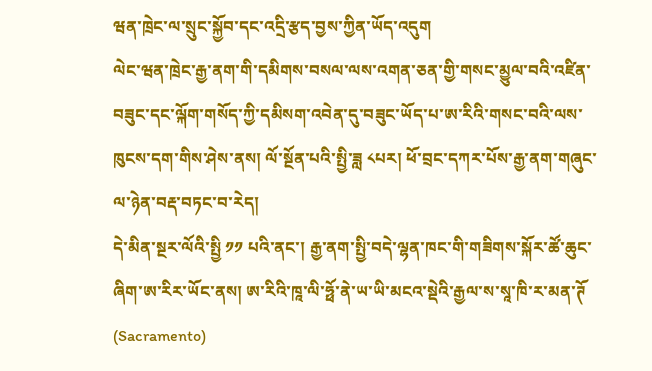ཝན་ཁྲེང་ལ་སྲུང་སྐྱོབ་དང་འདྲི་རྩད་བྱས་ཀྱིན་ཡོད་འདུག
ལེང་ཝན་ཁྲེང་རྒྱ་ནག་གི་དམིགས་བསལ་ལས་འགན་ཅན་གྱི་གསང་མྱུལ་བའི་འཛིན་བཟུང་དང་ལྐོག་གསོད་ཀྱི་དམིསག་འབེན་དུ་བཟུང་ཡོད་པ་ཨ་རིའི་གསང་བའི་ལས་ཁུངས་དག་གིས་ཤེས་ནས། ལོ་སྔོན་པའི་སྤྱི་ཟླ ༨པར། ཕོ་བྲང་དཀར་པོས་རྒྱ་ནག་གཞུང་ལ་ཉེན་བརྡ་བཏང་བ་རེད།
དེ་མིན་སྔར་ལོའི་སྤྱི ༡༡ པའི་ནང་། རྒྱ་ནག་སྤྱི་བདེ་ལྷན་ཁང་གི་གཟིགས་སྐོར་ཚོ་ཆུང་ཞིག་ཨ་རིར་ཡོང་ནས། ཨ་རིའི་ཁཱ་ལི་ཧྥོ་ནེ་ཡ་ཡི་མངའ་སྡེའི་རྒྱལ་ས་སཱ་ཁི་ར་མན་ཊོ (Sacramento)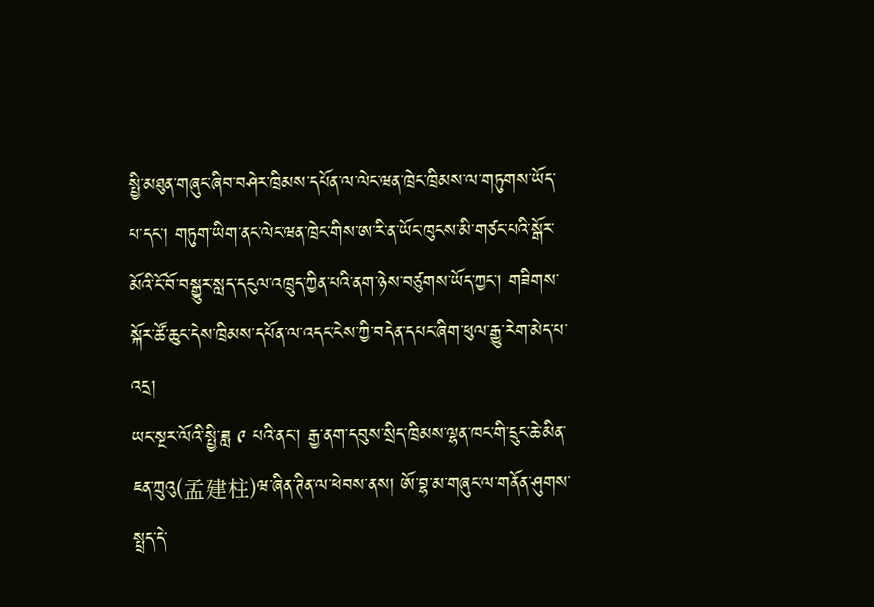སྤྱི་མཐུན་གཞུང་ཞིབ་བཤེར་ཁྲིམས་དཔོན་ལ་ལེང་ཝན་ཁྲེང་ཁྲིམས་ལ་གཏུགས་ཡོད་པ་དང་། གཏུག་ཡིག་ནང་ལེང་ཝན་ཁྲེང་གིས་ཨ་རི་ན་ཡོང་ཁུངས་མི་གཙང་པའི་སྒོར་མོའི་ངོ་བོ་བསྒྱུར་སླད་དངུལ་འཁྲུད་ཀྱིན་པའི་ནག་ཉེས་བཙུགས་ཡོད་ཀྱང་། གཟིགས་སྐོར་ཚོ་ཆུང་དེས་ཁྲིམས་དཔོན་ལ་འདང་ངེས་ཀྱི་བདེན་དཔང་ཞིག་ཕུལ་རྒྱུ་རེག་མེད་པ་འདྲ།
ཡང་སྔར་ལོའི་སྤྱི་ཟླ ༩ པའི་ནང་། རྒྱ་ནག་དབུས་སྲིད་ཁྲིམས་ལྷན་ཁང་གི་དྲུང་ཆེ་མིན་ཇན་ཀྲུའུ(孟建柱)ཝ་ཞིན་ཊིན་ལ་ཕེབས་ནས། ཨོ་བྷ་མ་གཞུང་ལ་གནོན་ཤུགས་སྤྲད་དེ་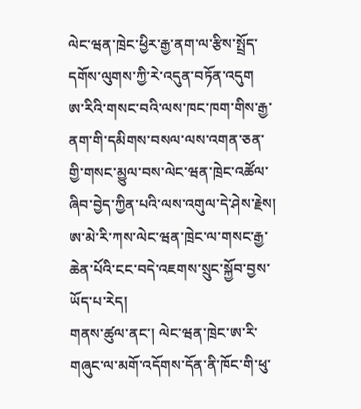ལེང་ཝན་ཁྲེང་ཕྱིར་རྒྱ་ནག་ལ་རྩིས་སྤྲོད་དགོས་ལུགས་ཀྱི་རེ་འདུན་བཏོན་འདུག
ཨ་རིའི་གསང་བའི་ལས་ཁང་ཁག་གིས་རྒྱ་ནག་གི་དམིགས་བསལ་ལས་འགན་ཅན་གྱི་གསང་མྱུལ་བས་ལེང་ཝན་ཁྲེང་འཚོལ་ཞིབ་བྱེད་ཀྱིན་པའི་ལས་འགུལ་དེ་ཤེས་རྗེས། ཨ་མེ་རི་ཀས་ལེང་ཝན་ཁྲེང་ལ་གསང་རྒྱ་ཆེན་པོའི་ངང་བདེ་འཇགས་སྲུང་སྐྱོབ་བྱས་ཡོད་པ་རེད།
གནས་ཚུལ་ནང་། ལེང་ཝན་ཁྲེང་ཨ་རི་གཞུང་ལ་མགོ་འདོགས་དོན་ནི་ཁོང་གི་ཕུ་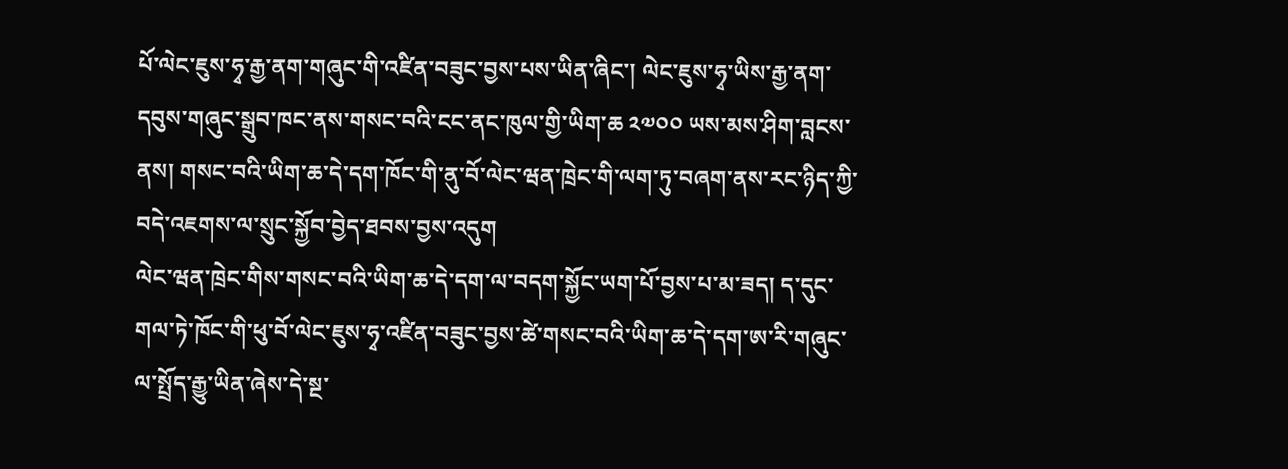པོ་ལེང་ཇུས་ཧྭ་རྒྱ་ནག་གཞུང་གི་འཛིན་བཟུང་བྱས་པས་ཡིན་ཞིང་། ལེང་ཇུས་ཧྭ་ཡིས་རྒྱ་ནག་དབུས་གཞུང་སྒྲུབ་ཁང་ནས་གསང་བའི་ངང་ནང་ཁུལ་གྱི་ཡིག་ཆ ༢༧༠༠ ཡས་མས་ཤིག་བླངས་ནས། གསང་བའི་ཡིག་ཆ་དེ་དག་ཁོང་གི་ནུ་བོ་ལེང་ཝན་ཁྲེང་གི་ལག་ཏུ་བཞག་ནས་རང་ཉིད་ཀྱི་བདེ་འཇགས་ལ་སྲུང་སྐྱོབ་བྱེད་ཐབས་བྱས་འདུག
ལེང་ཝན་ཁྲེང་གིས་གསང་བའི་ཡིག་ཆ་དེ་དག་ལ་བདག་སྐྱོང་ཡག་པོ་བྱས་པ་མ་ཟད། ད་དུང་གལ་ཏེ་ཁོང་གི་ཕུ་བོ་ལེང་ཇུས་ཧྭ་འཛིན་བཟུང་བྱས་ཚེ་གསང་བའི་ཡིག་ཆ་དེ་དག་ཨ་རི་གཞུང་ལ་སྤྲོད་རྒྱུ་ཡིན་ཞེས་དེ་སྔ་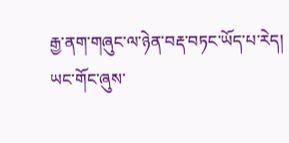རྒྱ་ནག་གཞུང་ལ་ཉེན་བརྡ་བཏང་ཡོད་པ་རེད།
ཡང་གོང་ཞུས་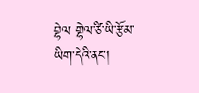བྷེལ གྷེལ་ཙི་ཡི་རྩོམ་ཡིག་དེའི་ནང་།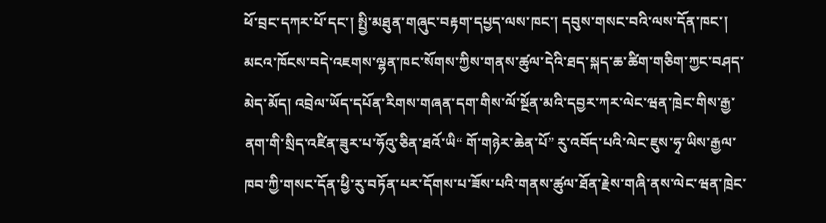ཕོ་བྲང་དཀར་པོ་དང་། སྤྱི་མཐུན་གཞུང་བརྟག་དཔྱད་ལས་ཁང་། དབུས་གསང་བའི་ལས་དོན་ཁང་། མངའ་ཁོངས་བདེ་འཇགས་ལྷན་ཁང་སོགས་ཀྱིས་གནས་ཚུལ་དེའི་ཐད་སྐད་ཆ་ཚིག་གཅིག་ཀྱང་བཤད་མེད་མོད། འབྲེལ་ཡོད་དཔོན་རིགས་གཞན་དག་གིས་ལོ་སྔོན་མའི་དབྱར་ཀར་ལེང་ཝན་ཁྲེང་གིས་རྒྱ་ནག་གི་སྲིད་འཛིན་ཟུར་པ་ཧོའུ་ཅིན་ཐའོ་ཡི“ གོ་གཉེར་ཆེན་པོ” རུ་འབོད་པའི་ལེང་ཇུས་ཧྭ་ཡིས་རྒྱལ་ཁབ་ཀྱི་གསང་དོན་ཕྱི་རུ་བཏོན་པར་དོགས་པ་ཟོས་པའི་གནས་ཚུལ་ཐོན་རྗེས་གཞི་ནས་ལེང་ཝན་ཁྲེང་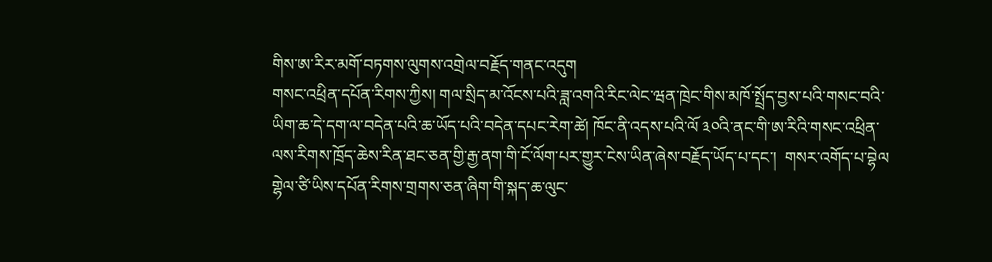གིས་ཨ་རིར་མགོ་བཏགས་ལུགས་འགྲེལ་བརྗོད་གནང་འདུག
གསང་འཕྲིན་དཔོན་རིགས་ཀྱིས། གལ་སྲིད་མ་འོངས་པའི་ཟླ་འགའི་རིང་ལེང་ཝན་ཁྲེང་གིས་མཁོ་སྤྲོད་བྱས་པའི་གསང་བའི་ཡིག་ཆ་དེ་དག་ལ་བདེན་པའི་ཆ་ཡོད་པའི་བདེན་དཔང་རེག་ཚེ། ཁོང་ནི་འདས་པའི་ལོ ༣༠འི་ནང་གི་ཨ་རིའི་གསང་འཕྲིན་ལས་རིགས་ཁྲོད་ཆེས་རིན་ཐང་ཅན་གྱི་རྒྱ་ནག་གི་ངོ་ལོག་པར་གྱུར་ངེས་ཡིན་ཞེས་བརྗོད་ཡོད་པ་དང་།  གསར་འགོད་པ་བྷེལ གྷེལ་ཙི་ཡིས་དཔོན་རིགས་གྲགས་ཅན་ཞིག་གི་སྐད་ཆ་ལུང་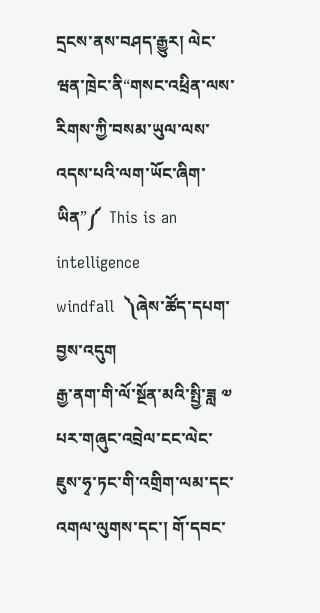དྲངས་ནས་བཤད་རྒྱུར། ལེང་ཝན་ཁྲེང་ནི“གསང་འཕྲིན་ལས་རིགས་ཀྱི་བསམ་ཡུལ་ལས་འདས་པའི་ལག་ཡོང་ཞིག་ཡིན”༼  This is an intelligence windfall  ༽ཞེས་ཚོད་དཔག་བྱས་འདུག
རྒྱ་ནག་གི་ལོ་སྔོན་མའི་སྤྱི་ཟླ ༧ པར་གཞུང་འབྲེལ་ངང་ལེང་ཇུས་ཧྭ་ཏང་གི་འགྲིག་ལམ་དང་འགལ་ལུགས་དང་། གོ་དབང་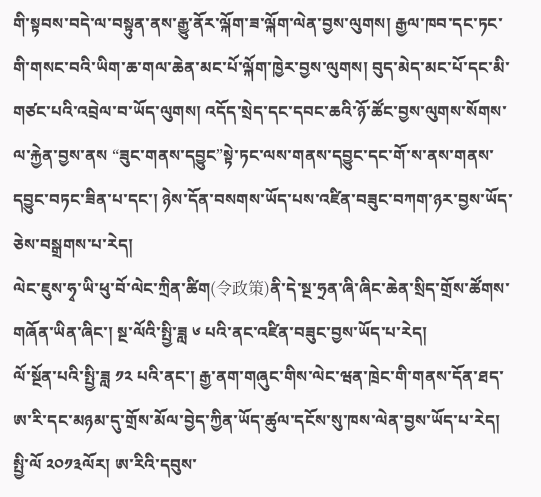གི་སྟབས་བདེ་ལ་བསྟུན་ནས་རྒྱུ་ནོར་ལྐོག་ཟ་ལྐོག་ལེན་བྱས་ལུགས། རྒྱལ་ཁབ་དང་ཏང་གི་གསང་བའི་ཡིག་ཆ་གལ་ཆེན་མང་པོ་ལྐོག་ཁྱེར་བྱས་ལུགས། བུད་མེད་མང་པོ་དང་མི་གཙང་པའི་འབྲེལ་བ་ཡོད་ལུགས། འདོད་སྲེད་དང་དབང་ཆའི་ཉོ་ཚོང་བྱས་ལུགས་སོགས་ལ་རྐྱེན་བྱས་ནས “ཟུང་གནས་དབྱུང”སྟེ་ཏང་ལས་གནས་དབྱུང་དང་གོ་ས་ནས་གནས་དབྱུང་བཏང་ཟིན་པ་དང་། ཉེས་དོན་བསགས་ཡོད་པས་འཛིན་བཟུང་བཀག་ཉར་བྱས་ཡོད་ཅེས་བསྒྲགས་པ་རེད།
ལེང་ཇུས་ཧྭ་ཡི་ཕུ་བོ་ལེང་ཀྲིན་ཚིག(令政策)ནི་དེ་སྔ་ཧྲན་ཞི་ཞིང་ཆེན་སྲིད་གྲོས་ཚོགས་གཞོན་ཡིན་ཞིང་། སྔ་ལོའི་སྤྱི་ཟླ ༦ པའི་ནང་འཛིན་བཟུང་བྱས་ཡོད་པ་རེད།
ལོ་སྔོན་པའི་སྤྱི་ཟླ ༡༢ པའི་ནང་། རྒྱ་ནག་གཞུང་གིས་ལེང་ཝན་ཁྲེང་གི་གནས་དོན་ཐད་ཨ་རི་དང་མཉམ་དུ་གྲོས་མོལ་བྱེད་ཀྱིན་ཡོད་ཚུལ་དངོས་སུ་ཁས་ལེན་བྱས་ཡོད་པ་རེད།
སྤྱི་ལོ ༢༠༡༣ལོར། ཨ་རིའི་དབུས་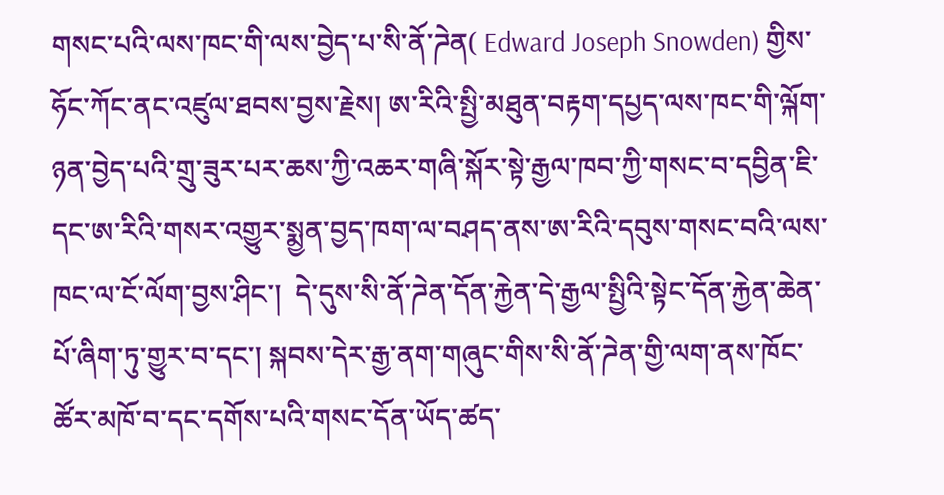གསང་པའི་ལས་ཁང་གི་ལས་བྱེད་པ་སི་ནོ་ཌེན( Edward Joseph Snowden) གྱིས་ཧོང་ཀོང་ནང་འཛུལ་ཐབས་བྱས་རྗེས། ཨ་རིའི་སྤྱི་མཐུན་བརྟག་དཔྱད་ལས་ཁང་གི་ལྐོག་ཉན་བྱེད་པའི་གྲུ་ཟུར་པར་ཆས་ཀྱི་འཆར་གཞི་སྐོར་སྟེ་རྒྱལ་ཁབ་ཀྱི་གསང་བ་དབྱིན་ཇི་དང་ཨ་རིའི་གསར་འགྱུར་སྨྱན་བྱད་ཁག་ལ་བཤད་ནས་ཨ་རིའི་དབུས་གསང་བའི་ལས་ཁང་ལ་ངོ་ལོག་བྱས་ཤིང་།  དེ་དུས་སི་ནོ་ཌེན་དོན་རྐྱེན་དེ་རྒྱལ་སྤྱིའི་སྟེང་དོན་རྐྱེན་ཆེན་པོ་ཞིག་ཏུ་གྱུར་བ་དང་། སྐབས་དེར་རྒྱ་ནག་གཞུང་གིས་སི་ནོ་ཌེན་གྱི་ལག་ནས་ཁོང་ཚོར་མཁོ་བ་དང་དགོས་པའི་གསང་དོན་ཡོད་ཚད་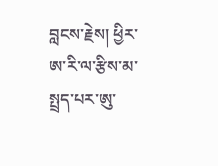བླངས་རྗེས། ཕྱིར་ཨ་རི་ལ་རྩིས་མ་སྤྲད་པར་ཨུ་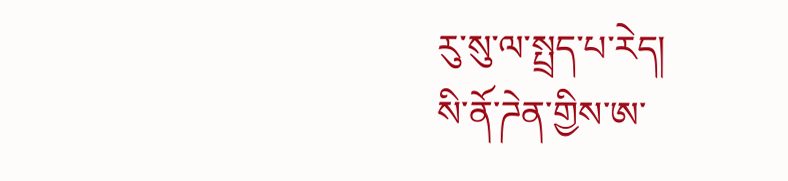རུ་སུ་ལ་སྤྲད་པ་རེད།
སི་ནོ་ཌེན་གྱིས་ཨ་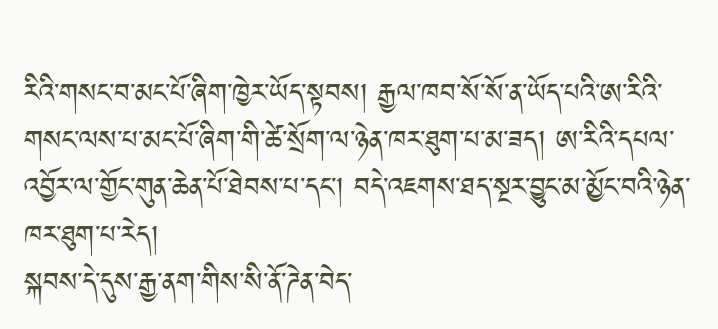རིའི་གསང་བ་མང་པོ་ཞིག་ཁྱེར་ཡོད་སྟབས། རྒྱལ་ཁབ་སོ་སོ་ན་ཡོད་པའི་ཨ་རིའི་གསང་ལས་པ་མང་པོ་ཞིག་གི་ཚེ་སྲོག་ལ་ཉེན་ཁར་ཐུག་པ་མ་ཟད། ཨ་རིའི་དཔལ་འབྱོར་ལ་གྱོང་གུན་ཆེན་པོ་ཐེབས་པ་དང་། བདེ་འཇགས་ཐད་སྔར་བྱུང་མ་མྱོང་བའི་ཉེན་ཁར་ཐུག་པ་རེད།
སྐབས་དེ་དུས་རྒྱ་ནག་གིས་སི་ནོ་ཌེན་བེད་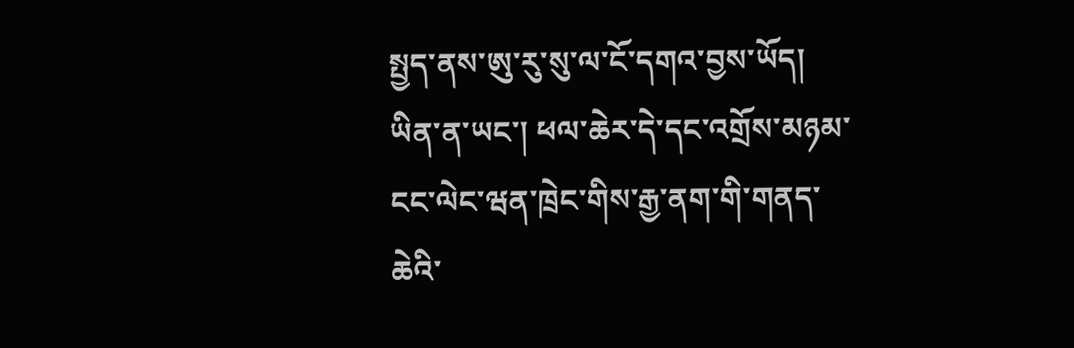སྤྱད་ནས་ཨུ་རུ་སུ་ལ་ངོ་དགའ་བྱས་ཡོད། ཡིན་ན་ཡང་། ཕལ་ཆེར་དེ་དང་འགྲོས་མཉམ་ངང་ལེང་ཝན་ཁྲེང་གིས་རྒྱ་ནག་གི་གནད་ཆེའི་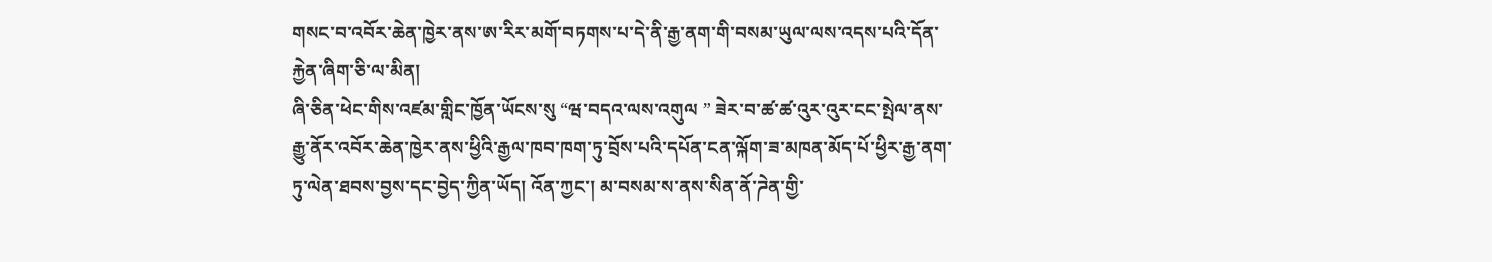གསང་བ་འབོར་ཆེན་ཁྱེར་ནས་ཨ་རིར་མགོ་བཏགས་པ་དེ་ནི་རྒྱ་ནག་གི་བསམ་ཡུལ་ལས་འདས་པའི་དོན་རྐྱེན་ཞིག་ཅི་ལ་མིན།
ཞི་ཅིན་ཕེང་གིས་འཛམ་གླིང་ཁྱོན་ཡོངས་སུ “ཝ་བདའ་ལས་འགུལ ” ཟེར་བ་ཚ་ཚ་འུར་འུར་ངང་སྤེལ་ནས་རྒྱུ་ནོར་འབོར་ཆེན་ཁྱེར་ནས་ཕྱིའི་རྒྱལ་ཁབ་ཁག་ཏུ་བྲོས་པའི་དཔོན་ངན་ལྐོག་ཟ་མཁན་མོད་པོ་ཕྱིར་རྒྱ་ནག་ཏུ་ལེན་ཐབས་བྱས་དང་བྱེད་ཀྱིན་ཡོད། འོན་ཀྱང་། མ་བསམ་ས་ནས་སིན་ནོ་ཌེན་གྱི་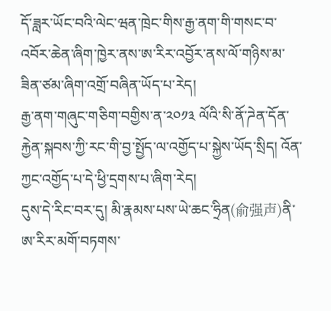དོ་ཟླར་ཡོང་བའི་ལེང་ཝན་ཁྲེང་གིས་རྒྱ་ནག་གི་གསང་བ་འབོར་ཆེན་ཞིག་ཁྱེར་ནས་ཨ་རིར་འབྱོར་ནས་ལོ་གཉིས་མ་ཟིན་ཙམ་ཞིག་འགྲོ་བཞིན་ཡོད་པ་རེད།
རྒྱ་ནག་གཞུང་གཅིག་བགྱིས་ན་༢༠༡༣ ལོའི་སི་ནོ་ཌེན་དོན་རྐྱེན་སྐབས་ཀྱི་རང་གི་བྱ་སྤྱོད་ལ་འགྱོད་པ་སྐྱེས་ཡོད་སྲིད། འོན་ཀྱང་འགྱོད་པ་དེ་ཕྱི་དྲགས་པ་ཞིག་རེད།
དུས་དེ་རིང་བར་དུ། མི་རྣམས་པས་ཡེ་ཆང་ཧྲིན(俞强声)ནི་ཨ་རིར་མགོ་བཏགས་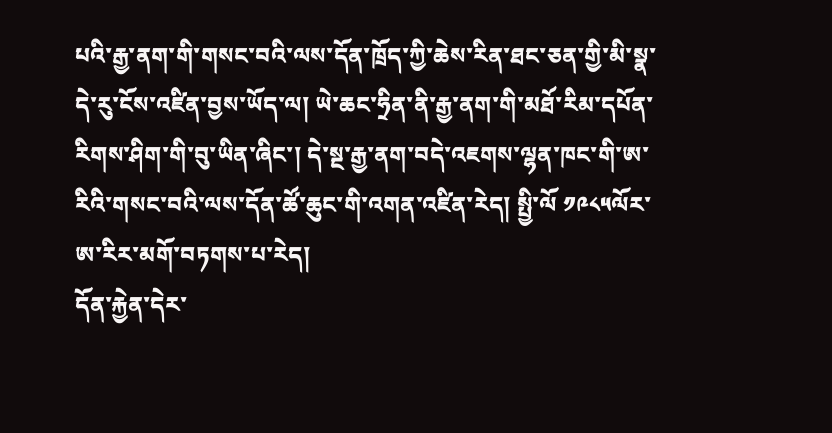པའི་རྒྱ་ནག་གི་གསང་བའི་ལས་དོན་ཁྲོད་ཀྱི་ཆེས་རིན་ཐང་ཅན་གྱི་མི་སྣ་དེ་རུ་ངོས་འཛིན་བྱས་ཡོད་ལ། ཡེ་ཆང་ཧྲིན་ནི་རྒྱ་ནག་གི་མཐོ་རིམ་དཔོན་རིགས་ཤིག་གི་བུ་ཡིན་ཞིང་། དེ་སྔ་རྒྱ་ནག་བདེ་འཇགས་ལྷན་ཁང་གི་ཨ་རིའི་གསང་བའི་ལས་དོན་ཚོ་ཆུང་གི་འགན་འཛིན་རེད། སྤྱི་ལོ ༡༩༨༥ལོར་ཨ་རིར་མགོ་བཏགས་པ་རེད།
དོན་རྐྱེན་དེར་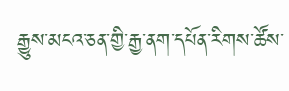རྒྱུས་མངའ་ཅན་གྱི་རྒྱ་ནག་དཔོན་རིགས་ཚོས་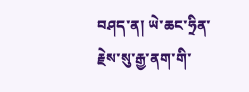བཤད་ན། ཡེ་ཆང་ཧྲིན་རྗེས་སུ་རྒྱ་ནག་གི་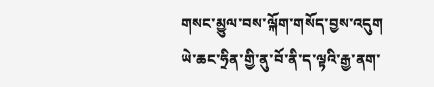གསང་མྱུལ་བས་ལྐོག་གསོད་བྱས་འདུག
ཡེ་ཆང་ཧྲིན་གྱི་ནུ་བོ་ནི་ད་ལྟའི་རྒྱ་ནག་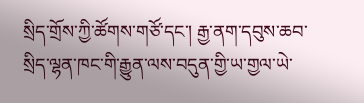སྲིད་གྲོས་ཀྱི་ཚོགས་གཙོ་དང་། རྒྱ་ནག་དབུས་ཆབ་སྲིད་ལྷན་ཁང་གི་རྒྱུན་ལས་བདུན་གྱི་ཡ་གྱལ་ཡེ་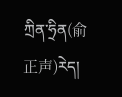ཀྲིན་ཧྲིན(俞正声)རེད།